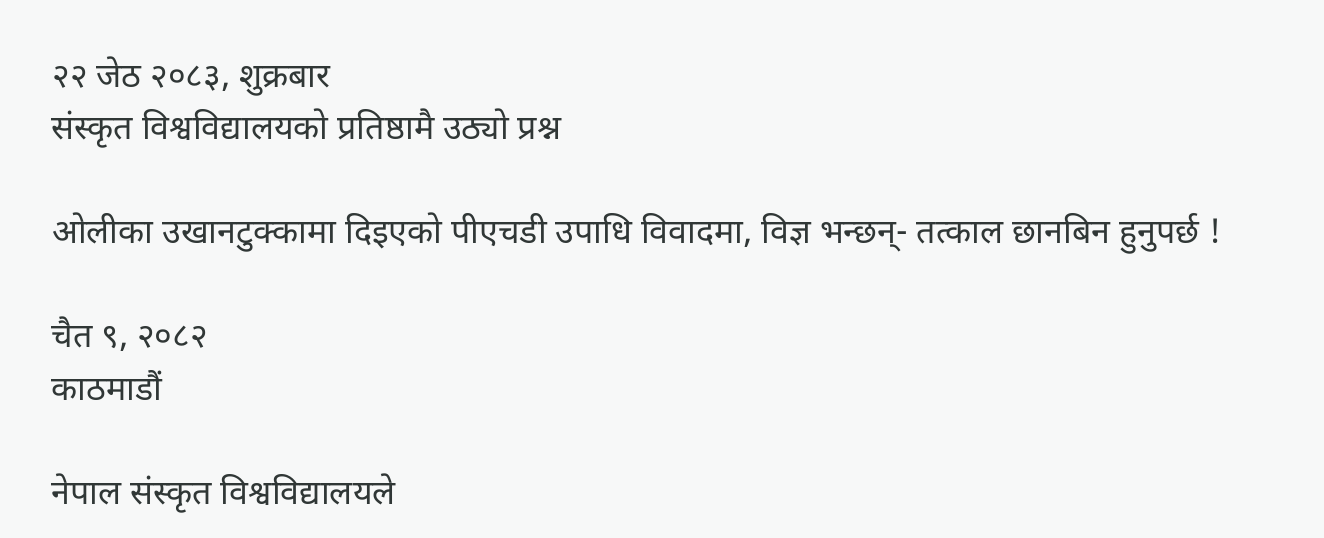२२ जेठ २०८३, शुक्रबार
संस्कृत विश्वविद्यालयको प्रतिष्ठामै उठ्यो प्रश्न

ओलीका उखानटुक्कामा दिइएको पीएचडी उपाधि विवादमा, विज्ञ भन्छन्- तत्काल छानबिन हुनुपर्छ !

चैत ९, २०८२
काठमाडौं

नेपाल संस्कृत विश्वविद्यालयले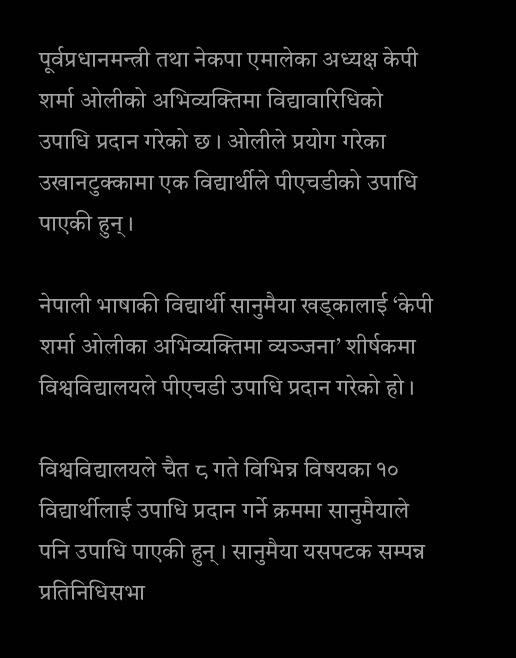पूर्वप्रधानमन्त्री तथा नेकपा एमालेका अध्यक्ष केपी शर्मा ओलीको अभिव्यक्तिमा विद्यावारिधिको उपाधि प्रदान गरेको छ । ओलीले प्रयोग गरेका उखानटुक्कामा एक विद्यार्थीले पीएचडीको उपाधि पाएकी हुन् ।

नेपाली भाषाकी विद्यार्थी सानुमैया खड्कालाई ‘केपी शर्मा ओलीका अभिव्यक्तिमा व्यञ्‍जना’ शीर्षकमा विश्वविद्यालयले पीएचडी उपाधि प्रदान गरेको हो ।

विश्वविद्यालयले चैत ८ गते विभिन्न विषयका १० विद्यार्थीलाई उपाधि प्रदान गर्ने क्रममा सानुमैयाले पनि उपाधि पाएकी हुन् । सानुमैया यसपटक सम्पन्न प्रतिनिधिसभा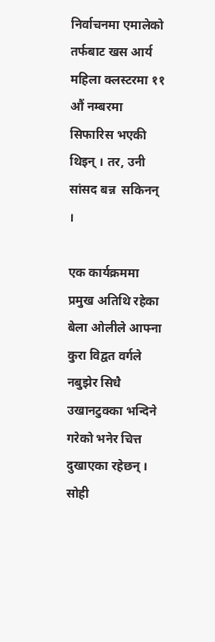निर्वाचनमा एमालेको तर्फबाट खस आर्य महिला क्लस्टरमा ११ औं नम्बरमा सिफारिस भएकी थिइन् । तर, उनी सांसद बन्न  सकिनन् ।

एक कार्यक्रममा प्रमुख अतिथि रहेका बेला ओलीले आफ्ना कुरा विद्वत वर्गले नबुझेर सिधै उखानटुक्का भन्दिने गरेको भनेर चित्त दुखाएका रहेछन् । सोही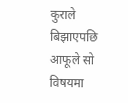कुराले बिझाएपछि आफूले सो विषयमा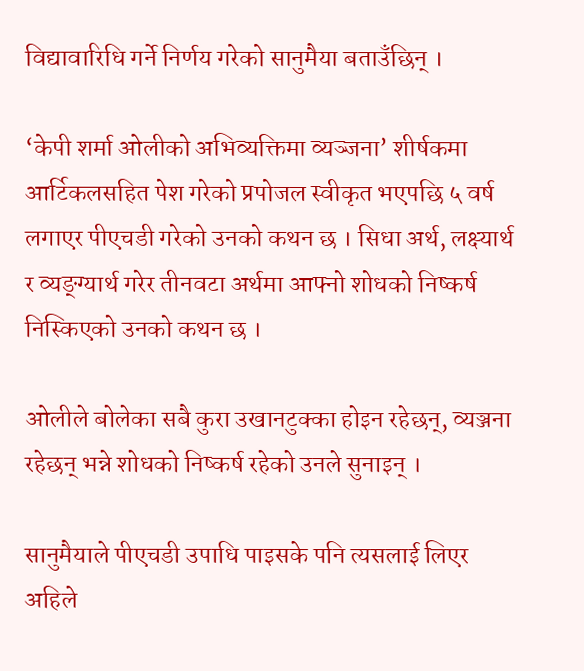विद्यावारिधि गर्ने निर्णय गरेको सानुमैया बताउँछिन् ।

‘केपी शर्मा ओलीको अभिव्यक्तिमा व्यञ्‍जना’ शीर्षकमा आर्टिकलसहित पेश गरेको प्रपोजल स्वीकृत भएपछि ५ वर्ष लगाएर पीएचडी गरेको उनको कथन छ । सिधा अर्थ, लक्ष्यार्थ र व्यङ्ग्यार्थ गरेर तीनवटा अर्थमा आफ्नो शोधको निष्कर्ष निस्किएको उनको कथन छ ।

ओलीले बोलेका सबै कुरा उखानटुक्का होइन रहेछन्, व्यञ्जना रहेछन् भन्ने शोधको निष्कर्ष रहेको उनले सुनाइन् ।

सानुमैयाले पीएचडी उपाधि पाइसके पनि त्यसलाई लिएर अहिले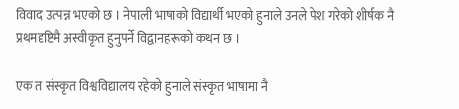विवाद उत्पन्न भएको छ । नेपाली भाषाको विद्यार्थी भएको हुनाले उनले पेश गरेको शीर्षक नै प्रथमदृष्टिमै अस्वीकृत हुनुपर्ने विद्वानहरूको कथन छ ।

एक त संस्कृत विश्वविद्यालय रहेको हुनाले संस्कृत भाषामा नै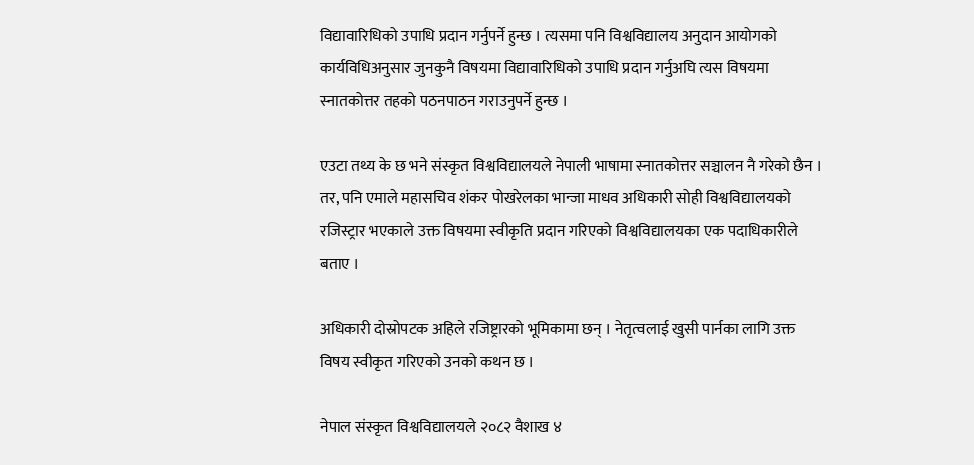विद्यावारिधिको उपाधि प्रदान गर्नुपर्ने हुन्छ । त्यसमा पनि विश्वविद्यालय अनुदान आयोगको कार्यविधिअनुसार जुनकुनै विषयमा विद्यावारिधिको उपाधि प्रदान गर्नुअघि त्यस विषयमा स्नातकोत्तर तहको पठनपाठन गराउनुपर्ने हुन्छ ।

एउटा तथ्य के छ भने संस्कृत विश्वविद्यालयले नेपाली भाषामा स्नातकोत्तर सञ्चालन नै गरेको छैन । तर, पनि एमाले महासचिव शंकर पोखरेलका भान्जा माधव अधिकारी सोही विश्वविद्यालयको रजिस्ट्रार भएकाले उक्त विषयमा स्वीकृति प्रदान गरिएको विश्वविद्यालयका एक पदाधिकारीले बताए ।

अधिकारी दोस्रोपटक अहिले रजिष्ट्रारको भूमिकामा छन् । नेतृत्वलाई खुसी पार्नका लागि उक्त विषय स्वीकृत गरिएको उनको कथन छ ।

नेपाल संस्कृत विश्वविद्यालयले २०८२ वैशाख ४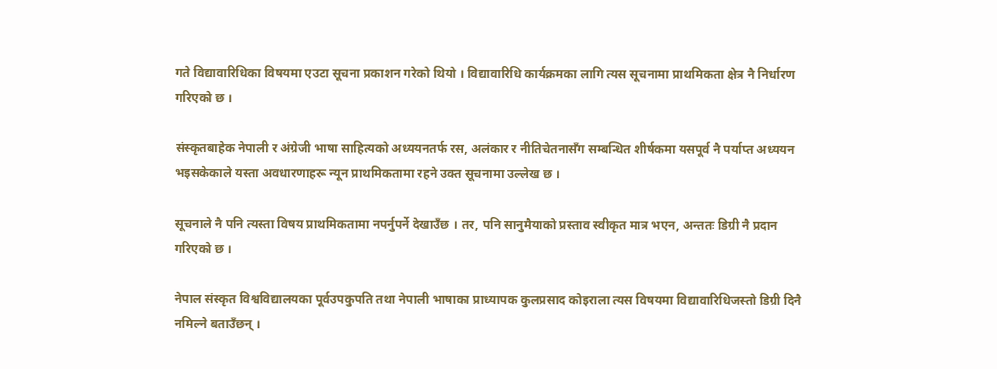गते विद्यावारिधिका विषयमा एउटा सूचना प्रकाशन गरेको थियो । विद्यावारिधि कार्यक्रमका लागि त्यस सूचनामा प्राथमिकता क्षेत्र नै निर्धारण गरिएको छ ।

संस्कृतबाहेक नेपाली र अंग्रेजी भाषा साहित्यको अध्ययनतर्फ रस, अलंकार र नीतिचेतनासँग सम्बन्धित शीर्षकमा यसपूर्व नै पर्याप्त अध्ययन भइसकेकाले यस्ता अवधारणाहरू न्यून प्राथमिकतामा रहने उक्त सूचनामा उल्लेख छ ।

सूचनाले नै पनि त्यस्ता विषय प्राथमिकतामा नपर्नुपर्ने देखाउँछ । तर, पनि सानुमैयाको प्रस्ताव स्वीकृत मात्र भएन, अन्ततः डिग्री नै प्रदान गरिएको छ ।

नेपाल संस्कृत विश्वविद्यालयका पूर्वउपकुपति तथा नेपाली भाषाका प्राध्यापक कुलप्रसाद कोइराला त्यस विषयमा विद्यावारिधिजस्तो डिग्री दिनै नमिल्ने बताउँछन् ।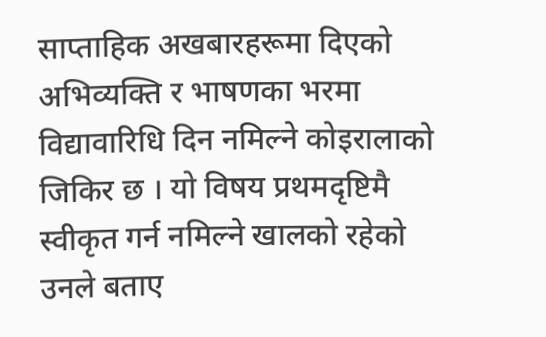साप्ताहिक अखबारहरूमा दिएको अभिव्यक्ति र भाषणका भरमा विद्यावारिधि दिन नमिल्ने कोइरालाको जिकिर छ । यो विषय प्रथमदृष्टिमै स्वीकृत गर्न नमिल्ने खालको रहेको उनले बताए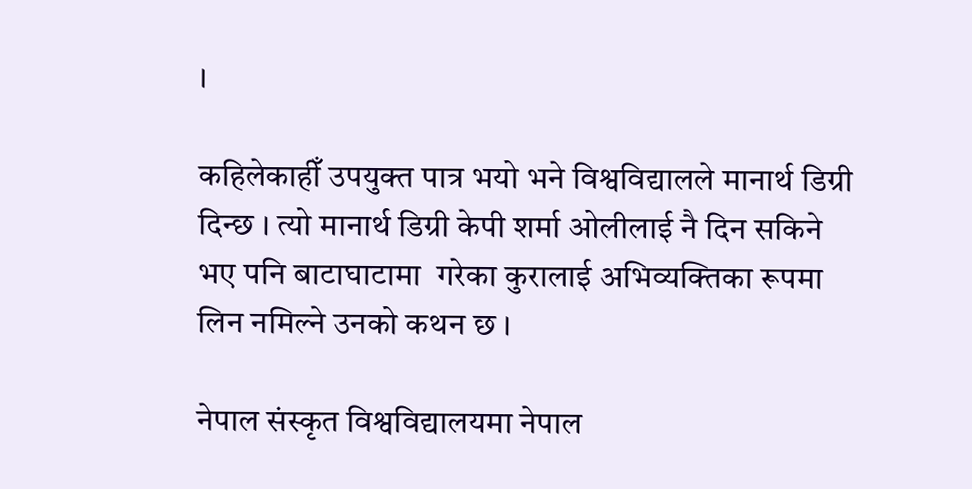।

कहिलेकाहीँ उपयुक्त पात्र भयो भने विश्वविद्यालले मानार्थ डिग्री दिन्छ । त्यो मानार्थ डिग्री केपी शर्मा ओलीलाई नै दिन सकिने भए पनि बाटाघाटामा  गरेका कुरालाई अभिव्यक्तिका रूपमा लिन नमिल्ने उनको कथन छ ।

नेपाल संस्कृत विश्वविद्यालयमा नेपाल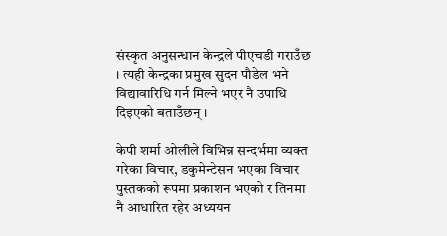संस्कृत अनुसन्धान केन्द्रले पीएचडी गराउँछ । त्यही केन्द्रका प्रमुख सुदन पौडेल भने विद्यावारिधि गर्न मिल्ने भएर नै उपाधि दिइएको बताउँछन् ।

केपी शर्मा ओलीले विभिन्न सन्दर्भमा व्यक्त गरेका विचार, डकुमेन्टेसन भएका विचार पुस्तकको रूपमा प्रकाशन भएको र तिनमा नै आधारित रहेर अध्ययन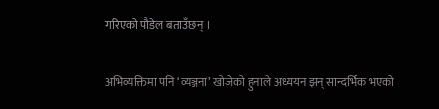गरिएको पौडेल बताउँछन् ।

अभिव्यक्तिमा पनि ‘व्यञ्जना’ खोजेको हुनाले अध्ययन झन् सान्दर्भिक भएको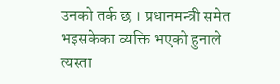उनको तर्क छ । प्रधानमन्त्री समेत भइसकेका व्यक्ति भएको हुनाले त्यस्ता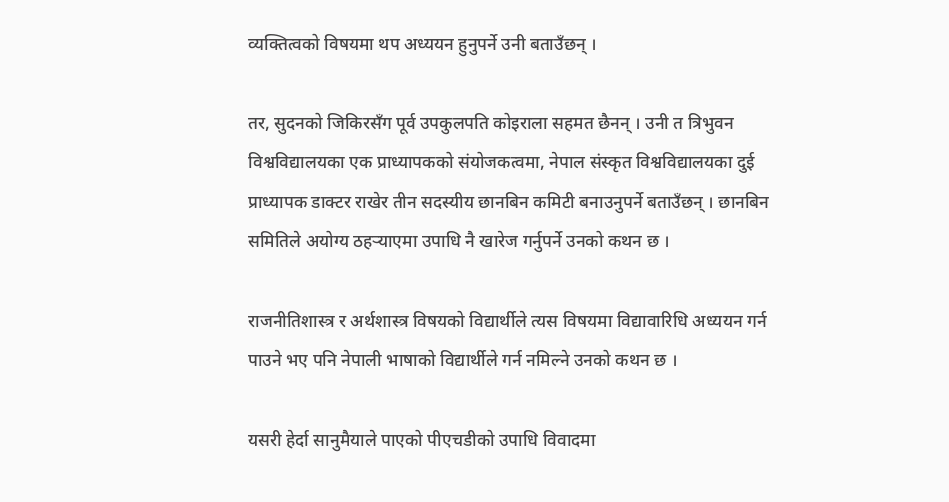व्यक्तित्वको विषयमा थप अध्ययन हुनुपर्ने उनी बताउँछन् ।

तर, सुदनको जिकिरसँग पूर्व उपकुलपति कोइराला सहमत छैनन् । उनी त त्रिभुवन विश्वविद्यालयका एक प्राध्यापकको संयोजकत्वमा, नेपाल संस्कृत विश्वविद्यालयका दुई प्राध्यापक डाक्टर राखेर तीन सदस्यीय छानबिन कमिटी बनाउनुपर्ने बताउँछन् । छानबिन समितिले अयोग्य ठहर्‍याएमा उपाधि नै खारेज गर्नुपर्ने उनको कथन छ ।

राजनीतिशास्त्र र अर्थशास्त्र विषयको विद्यार्थीले त्यस विषयमा विद्यावारिधि अध्ययन गर्न पाउने भए पनि नेपाली भाषाको विद्यार्थीले गर्न नमिल्ने उनको कथन छ ।

यसरी हेर्दा सानुमैयाले पाएको पीएचडीको उपाधि विवादमा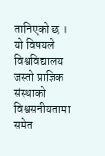तानिएको छ । यो विषयले विश्वविद्यालय जस्तो प्राज्ञिक संस्थाको विश्वसनीयतामा समेत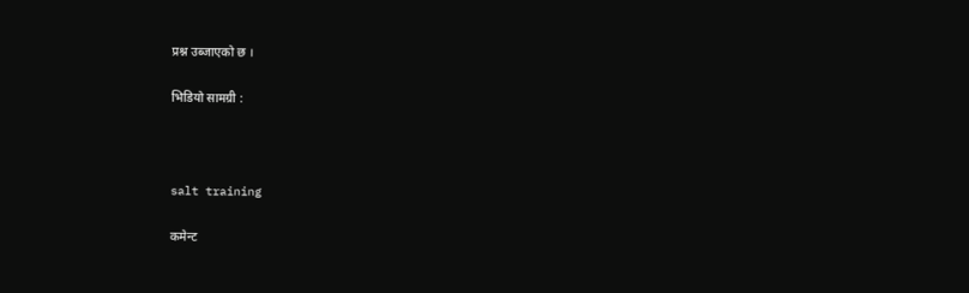प्रश्न उब्जाएको छ ।

भिडियो सामग्री :



salt training

कमेन्ट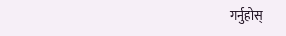गर्नुहोस्